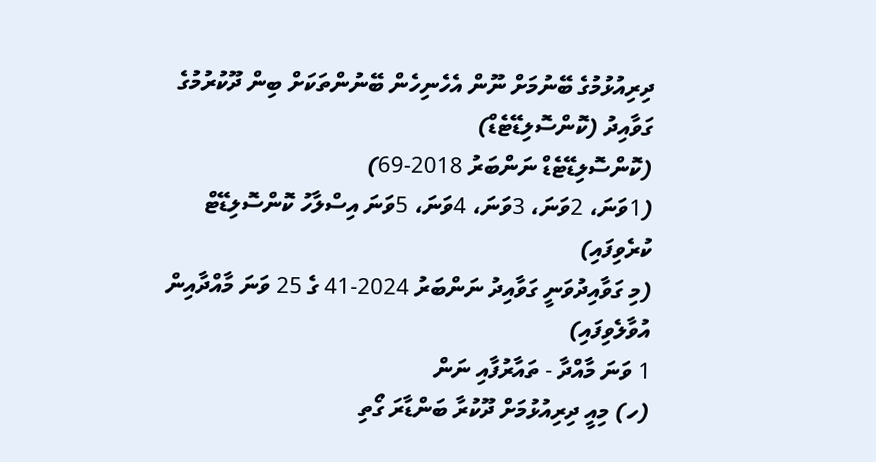ދިރިއުޅުމުގެ ބޭނުމަށް ނޫން އެހެނިހެން ބޭނުންތަކަށް ބިން ދޫކުރުމުގެ ގަވާއިދު (ކޮންސޮލިޑޭޓެޑް)
(ކޮންސޮލިޑޭޓެޑް ނަންބަރު 2018-69)
(1ވަނަ، 2ވަނަ، 3ވަނަ، 4ވަނަ، 5ވަނަ އިސްލާހު ކޮންސޮލިޑޭޓް ކުރެވިފައި)
(މި ގަވާއިދުވަނީ ގަވާއިދު ނަންބަރު 2024-41 ގެ 25 ވަނަ މާއްދާއިން އުވާލެވިފައި)
1 ވަނަ މާއްދާ - ތައާރުފާއި ނަން
(ހ) މިއީ ދިރިއުޅުމަށް ދޫކުރާ ބަންޑާރަ ގޯތި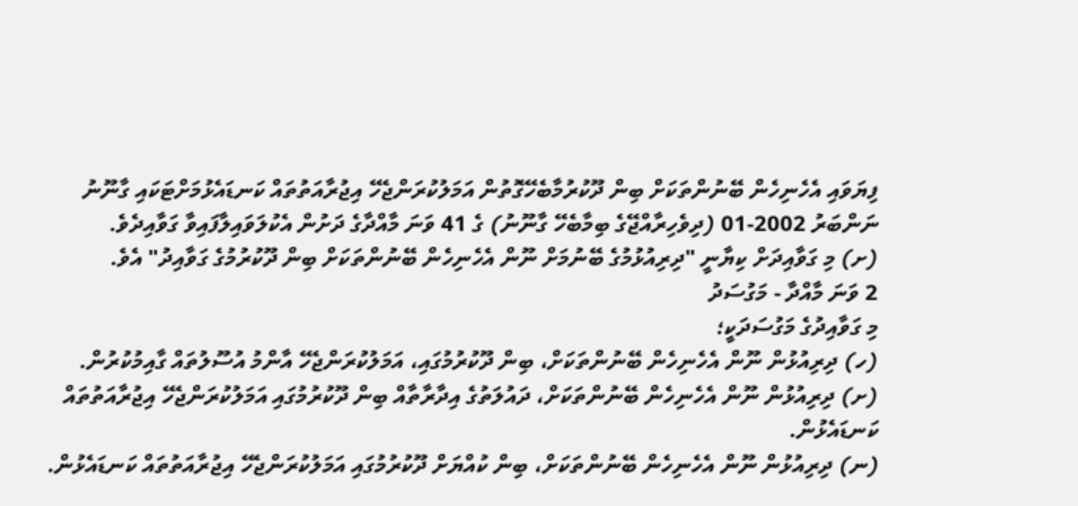ފިޔަވައި އެހެނިހެން ބޭނުންތަކަށް ބިން ދޫކުރުމާބެހޭގޮތުން އަމަލުކުރަންޖެހޭ އިޖުރާއަތުތައް ކަނޑައެޅުމަށްޓަކައި ގާނޫނު ނަންބަރު 2002-01 (ދިވެހިރާއްޖޭގެ ބިމާބެހޭ ގާނޫނު) ގެ 41 ވަނަ މާއްދާގެ ދަށުން އެކުލަވައިލާފައިވާ ގަވާއިދެވެ.
(ށ) މި ގަވާއިދަށް ކިޔާނީ "ދިރިއުޅުމުގެ ބޭނުމަށް ނޫން އެހެނިހެން ބޭނުންތަކަށް ބިން ދޫކުރުމުގެ ގަވާއިދު" އެވެ.
2 ވަނަ މާއްދާ - މަގުސަދު
މި ގަވާއިދުގެ މަގުސަދަކީ؛
(ހ) ދިރިއުޅުން ނޫން އެހެނިހެން ބޭނުންތަކަށް، ބިން ދޫކުރުމުގައި، އަމަލުކުރަންޖެހޭ އާންމު އުސޫލުތައް ގާއިމުކުރުން.
(ށ) ދިރިއުޅުން ނޫން އެހެނިހެން ބޭނުންތަކަށް، ދައުލަތުގެ އިދާރާތާއް ބިން ދޫކުރުމުގައި އަމަލުކުރަންޖެހޭ އިޖުރާއަތުތައް ކަނޑައެޅުން.
(ނ) ދިރިއުޅުން ނޫން އެހެނިހެން ބޭނުންތަކަށް، ބިން ކުއްޔަށް ދޫކުރުމުގައި އަމަލުކުރަންޖެހޭ އިޖުރާއަތުތައް ކަނޑައެޅުން.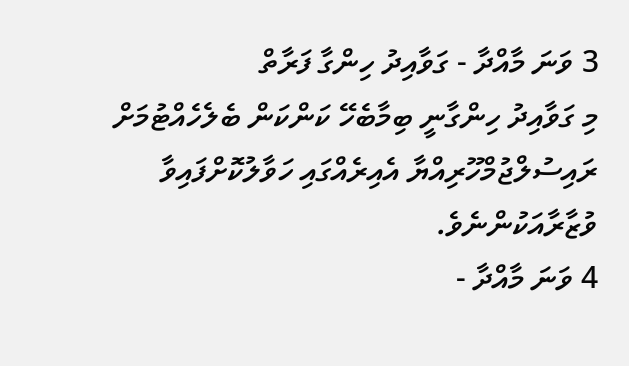3 ވަނަ މާއްދާ - ގަވާއިދު ހިންގާ ފަރާތް
މި ގަވާއިދު ހިންގާނީ ބިމާބެހޭ ކަންކަން ބެލެހެއްޓުމަށް ރައިސުލްޖުމްހޫރިއްޔާ އެއިރެއްގައި ހަވާލުކޮށްފައިވާ ވުޒާރާއަކުންނެވެ.
4 ވަނަ މާއްދާ -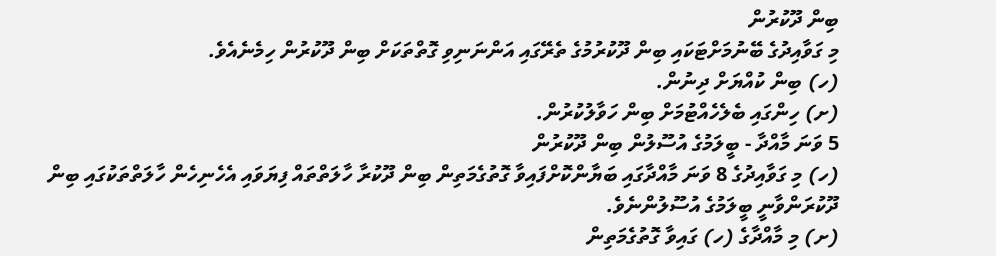ބިން ދޫކުރުން
މި ގަވާއިދުގެ ބޭނުމަށްޓަކައި ބިން ދޫކުރުމުގެ ތެރޭގައި އަންނަނިވި ގޮތްތަކަށް ބިން ދޫކުރުން ހިމެނެއެވެ.
(ހ) ބިން ކުއްޔަށް ދިނުން.
(ށ) ހިންގައި ބެލެހެއްޓުމަށް ބިން ހަވާލުކުރުން.
5 ވަނަ މާއްދާ - ބީލަމުގެ އުސޫލުން ބިން ދޫކުރުން
(ހ) މި ގަވާއިދުގެ 8 ވަނަ މާއްދާގައި ބަޔާންކޮށްފައިވާ ގޮތުގެމަތިން ބިން ދޫކުރާ ހާލަތްތައް ފިޔަވައި އެހެނިހެން ހާލަތްތަކުގައި ބިން ދޫކުރަންވާނީ ބީލަމުގެ އުސޫލުންނެވެ.
(ށ) މި މާއްދާގެ (ހ) ގައިވާ ގޮތުގެމަތިން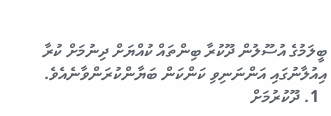ބީލަމުގެ އުސޫލުން ދޫކުރާ ބިންތައް ކުއްޔަށް ދިނުމަށް ކުރާ އިއުލާނުގައި އަންނަނިވި ކަންކަން ބަޔާންކުރަންވާނެއެވެ.
  1. ދޫކުރުމަށް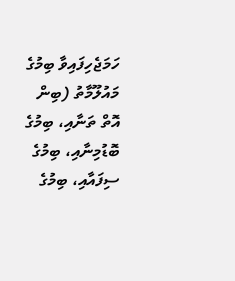ހަމަޖެހިފައިވާ ބިމުގެ މައުލޫމާތު (ބިން އޮތް ތަނާއި، ބިމުގެ ބޮޑުމިނާއި، ބިމުގެ ސިފައާއި، ބިމުގެ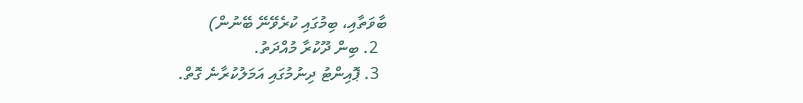ބާވަތާއި، ބިމުގައި ކުރެވޭނޭ ބޭނުން)
  2. ބިން ދޫކުރާ މުއްދަތު.
  3. ޕޮއިންޓު ދިނުމުގައި އަމަލުކުރާނެ ގޮތް.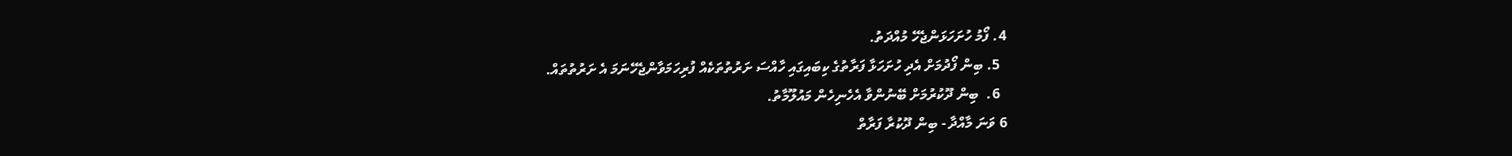4. ފޯމު ހުށަހަޅަންޖެހޭ މުއްދަތު.
  5. ބިން ފޯދުމަށް އެދި ހުށަހަޅާ ފަރާތުގެ ކިބައިގައި ހާއްސަ ށަރުތުތަކެއް ފުރިހަމަވާންޖެހޭނަމަ އެ ށަރުތުތައް.
  6.  ބިން ދޫކުރުމަށް ބޭނުންވާ އެހެނިހެން މައުލޫމާތު.
6 ވަނަ މާއްދާ - ބިން ދޫކުރާ ފަރާތް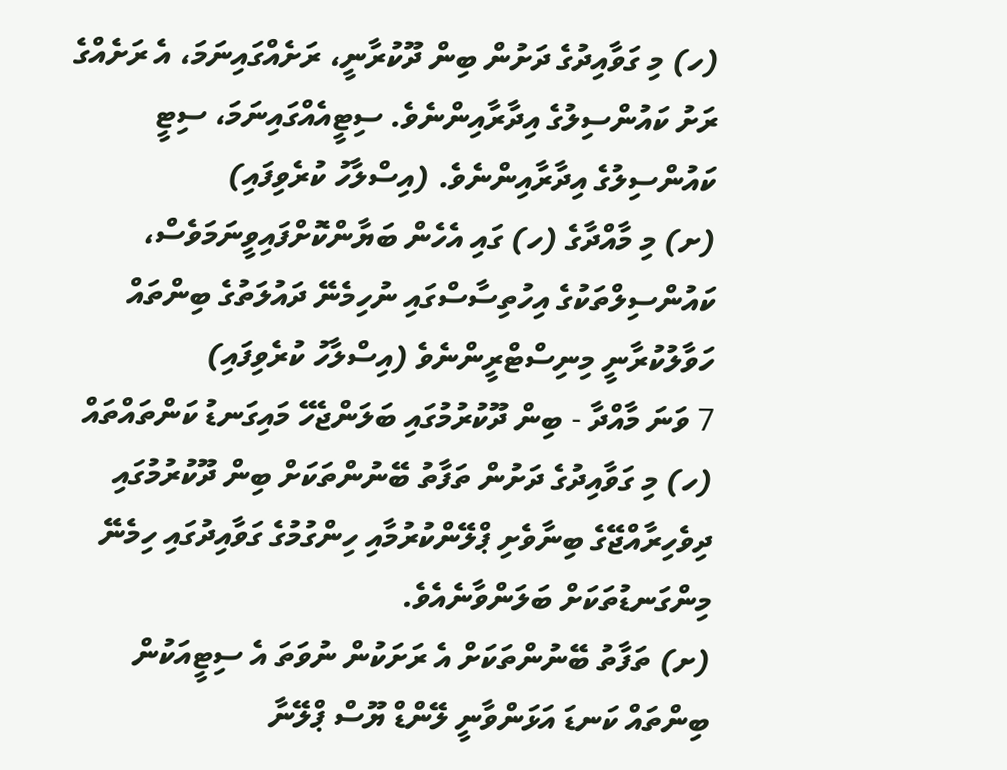(ހ) މި ގަވާއިދުގެ ދަށުން ބިން ދޫކުރާނީ، ރަށެއްގައިނަމަ، އެ ރަށެއްގެ ރަށު ކައުންސިލުގެ އިދާރާއިންނެވެ. ސިޓީއެއްގައިނަމަ، ސިޓީ ކައުންސިލުގެ އިދާރާއިންނެވެ. (އިސްލާހު ކުރެވިފައި)
(ށ) މި މާއްދާގެ (ހ) ގައި އެހެން ބަޔާންކޮށްފައިވީނަމަވެސް، ކައުންސިލްތަކުގެ އިހުތިސާސްގައި ނުހިމެނޭ ދައުލަތުގެ ބިންތައް ހަވާލުކުރާނީ މިނިސްޓްރީންނެވެ (އިސްލާހު ކުރެވިފައި)
7 ވަނަ މާއްދާ - ބިން ދޫކުރުމުގައި ބަލަންޖެހޭ މައިގަނޑު ކަންތައްތައް
(ހ) މި ގަވާއިދުގެ ދަށުން ތަފާތު ބޭނުންތަކަށް ބިން ދޫކުރުމުގައި ދިވެހިރާއްޖޭގެ ބިނާވެށި ޕްލޭންކުރުމާއި ހިންގުމުގެ ގަވާއިދުގައި ހިމެނޭ މިންގަނޑުތަކަށް ބަލަންވާނެއެވެ.
(ށ) ތަފާތު ބޭނުންތަކަށް އެ ރަށަކުން ނުވަތަ އެ ސިޓީއަކުން ބިންތައް ކަނޑަ އަޅަންވާނީ ލޭންޑް ޔޫސް ޕްލޭނާ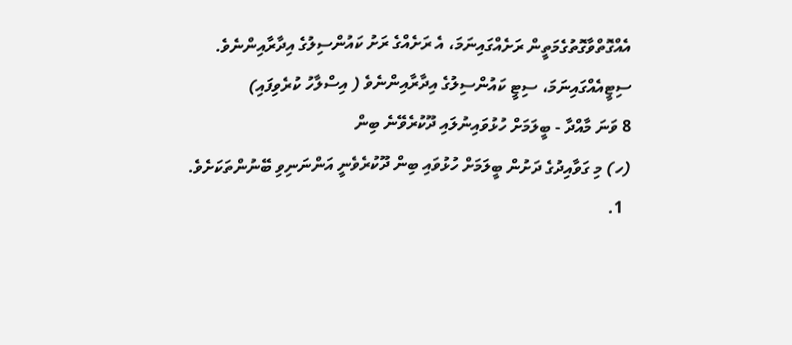އެއްގޮތްވާގޮތުގެމަތީން ރަށެއްގައިނަމަ، އެ ރަށެއްގެ ރަށު ކައުންސިލުގެ އިދާރާއިންނެވެ. ސިޓީއެއްގައިނަމަ، ސިޓީ ކައުންސިލުގެ އިދާރާއިންނެވެ ( އިސްލާހު ކުރެވިފައި)
8 ވަނަ މާއްދާ - ބީލަމަށް ހުޅުވައިނުލައި ދޫކުރެވޭނެ ބިން
(ހ) މި ގަވާއިދުގެ ދަށުން ބީލަމަށް ހުޅުވައި ބިން ދޫކުރެވެނީ އަންނަނިވި ބޭނުންތަކަށެވެ.
  1.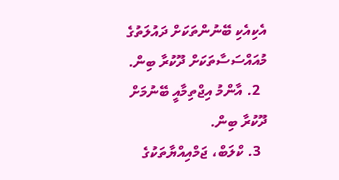އެކިއެކި ބޭނުންތަކަށް ދައުލަތުގެ މުއައްސަސާތަކަށް ދޫކުރާ ބިން.
  2. އާންމު އިޖްތިމާއީ ބޭނުމަށް ދޫކުރާ ބިން.
  3. ކްލަބް، ޖަމްއިއްޔާތަކުގެ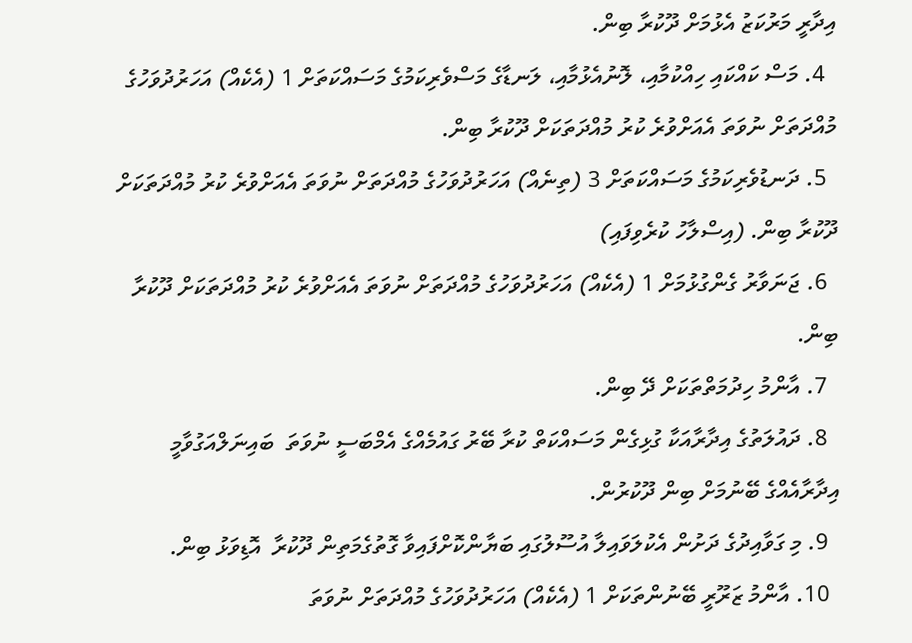އިދާރީ މަރުކަޒު އެޅުމަށް ދޫކުރާ ބިން.
  4. މަސް ކައްކައި ހިއްކުމާއި، ލޮނުއެޅުމާއި، ލަނޑާގެ މަސްވެރިކަމުގެ މަސައްކަތަށް 1 (އެކެއް) އަހަރުދުވަހުގެ މުއްދަތަށް ނުވަތަ އެއަށްވުރެ ކުރު މުއްދަތަކަށް ދޫކުރާ ބިން.
  5. ދަނޑުވެރިކަމުގެ މަސައްކަތަށް 3 (ތިނެއް) އަހަރުދުވަހުގެ މުއްދަތަށް ނުވަތަ އެއަށްވުރެ ކުރު މުއްދަތަކަށް ދޫކުރާ ބިން. (އިސްލާހު ކުރެވިފައި)
  6. ޖަނަވާރު ގެންގުޅުމަށް 1 (އެކެއް) އަހަރުދުވަހުގެ މުއްދަތަށް ނުވަތަ އެއަށްވުރެ ކުރު މުއްދަތަކަށް ދޫކުރާ ބިން.
  7. އާންމު ހިދުމަތްތަކަށް ދޭ ބިން.
  8. ދައުލަތުގެ އިދާރާއަކާ ގުޅިގެން މަސައްކަތް ކުރާ ބޭރު ގައުމެއްގެ އެމްބަސީ ނުވަތަ  ބައިނަލްއަގުވާމީ އިދާރާއެއްގެ ބޭނުމަށް ބިން ދޫކުރުން.
  9. މި ގަވާއިދުގެ ދަށުން އެކުލަވައިލާ އުސޫލުގައި ބަޔާންކޮށްފައިވާ ގޮތުގެމަތިން ދޫކުރާ  އޮޑިވަޅު ބިން.
  10. އާންމު ޒަރޫރީ ބޭނުންތަކަށް 1 (އެކެއް) އަހަރުދުވަހުގެ މުއްދަތަށް ނުވަތަ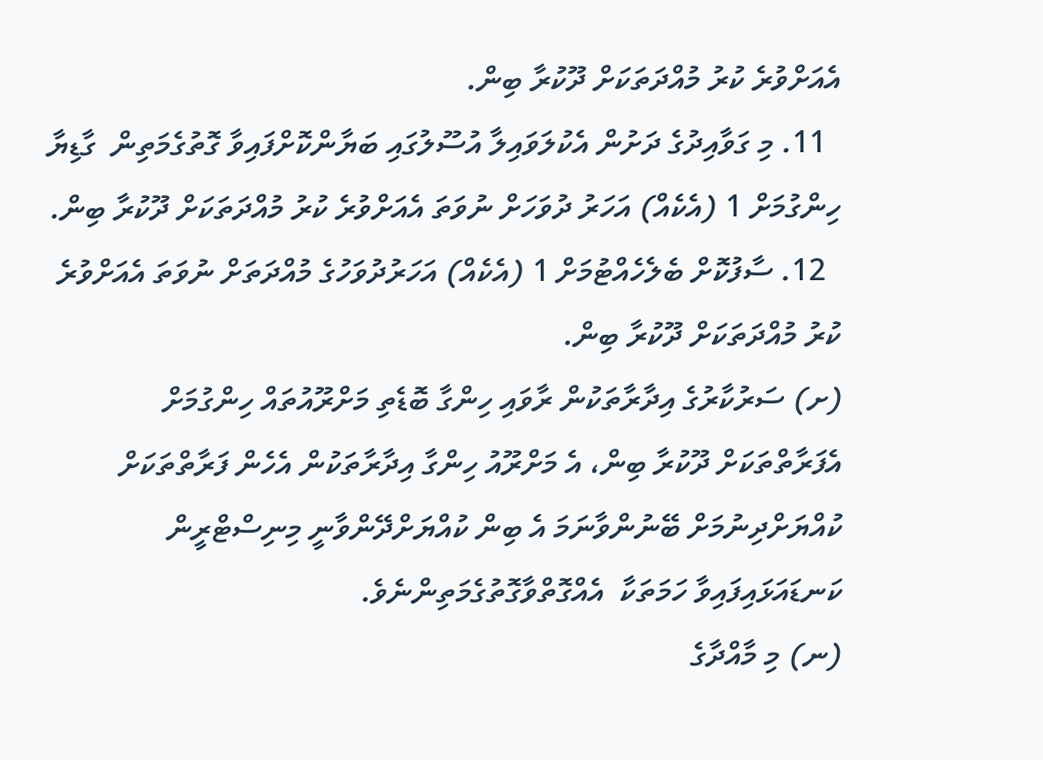އެއަށްވުރެ ކުރު މުއްދަތަކަށް ދޫކުރާ ބިން.
  11. މި ގަވާއިދުގެ ދަށުން އެކުލަވައިލާ އުސޫލުގައި ބަޔާންކޮށްފައިވާ ގޮތުގެމަތިން  ގާޑިޔާ ހިންގުމަށް 1 (އެކެއް) އަހަރު ދުވަހަށް ނުވަތަ އެއަށްވުރެ ކުރު މުއްދަތަކަށް ދޫކުރާ ބިން.
  12. ސާފުކޮށް ބެލެހެއްޓުމަށް 1 (އެކެއް) އަހަރުދުވަހުގެ މުއްދަތަށް ނުވަތަ އެއަށްވުރެ ކުރު މުއްދަތަކަށް ދޫކުރާ ބިން.
(ށ) ސަރުކާރުގެ އިދާރާތަކުން ރާވައި ހިންގާ ބޮޑެތި މަށްރޫއުތައް ހިންގުމަށް އެފަރާތްތަކަށް ދޫކުރާ ބިން، އެ މަށްރޫއު ހިންގާ އިދާރާތަކުން އެހެން ފަރާތްތަކަށް ކުއްޔަށްދިނުމަށް ބޭނުންވާނަމަ އެ ބިން ކުއްޔަށްދޭންވާނީ މިނިސްޓްރީން ކަނޑައަޅައިފައިވާ ހަމަތަކާ  އެއްގޮތްވާގޮތުގެމަތިންނެވެ.
(ނ) މި މާއްދާގެ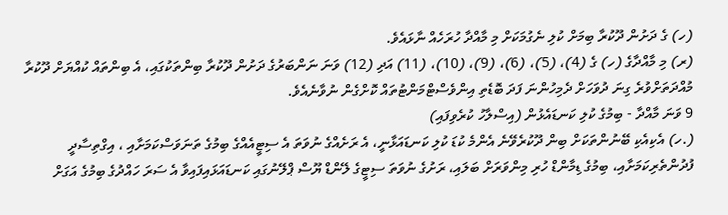(ހ) ގެ ދަށުން ދޫކުރާ ބިމަށް ކުލި ނެގުމަކަށް މި މާއްދާ ހުރަހެއް ނާޅައެވެ.
(ރ) މި މާއްދާގެ (ހ) ގެ (4)، (5)، (6)، (9)، (10)، (11) އަދި (12) ވަނަ ނަންބަރުގެ ދަށުން ދޫކުރާ ބިންތަކުގައި، އެ ބިންތައް ކުއްޔަށް ދޫކުރާ މުއްދަތަށްވުރެ ގިނަ ދުވަހަށް ދެމިހުންނަ ފަދަ ބޮޑެތި އިންވެސްޓްމަންޓުތައް ކޮށްގެން ނުވާނެއެވެ.
9 ވަނަ މާއްދާ - ބިމުގެ ކުލި ކަނޑައެޅުން (އިސްލާހު ކުރެވިފައި)
(.ހ) އެކިއެކި ބޭނުންތަކަށް ބިން ދޫކުރެވޭނެ އެންމެ ކުޑަ ކުލި ކަނޑައަޅާނީ، އެ ރަށެއްގެ ނުވަތަ އެ ސިޓީއެއްގެ ބިމުގެ ތަނަވަސްކަމަށާއި ، އިގްތިސާދީ ފުދުންތެރިކަމަށާއި، ބިމުގެ ޑިމާންޑް ހުރި މިންވަރަށް ބަލައި، ރަށުގެ ނުވަތަ ސިޓީގެ ލޭންޑް ޔޫސް ޕްލޭނުގައި ކަނޑައަޅައިފައިވާ އެ ސަރަ ހައްދުގެ ބިމުގެ އަގަށް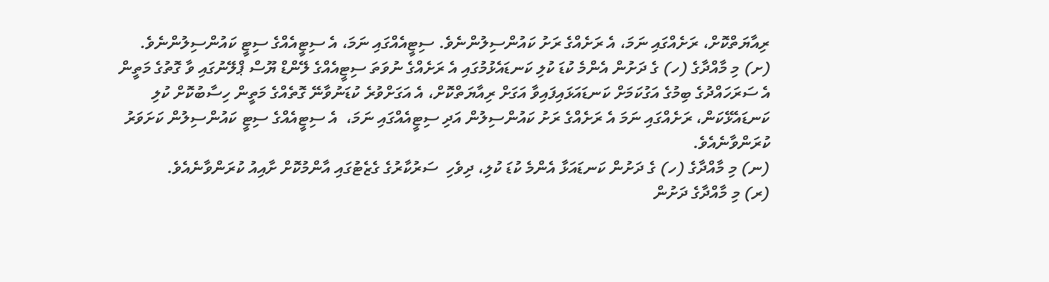ރިއާޔަތްކޮށް، ރަށެއްގައި ނަމަ، އެ ރަށެއްގެ ރަށު ކައުންސިލުންނެވެ. ސިޓީއެއްގައި ނަމަ، އެ ސިޓީއެއްގެ ސިޓީ ކައުންސިލުންނެވެ.
(ށ) މި މާއްދާގެ (ހ) ގެ ދަށުން އެންމެ ކުޑަ ކުލި ކަނޑައެޅުމުގައި އެ ރަށެއްގެ ނުވަތަ ސިޓީއެއްގެ ލޭންޑް ޔޫސް ޕްލޭނުގައި ވާ ގޮތުގެ މަތީން އެ ސަރަހައްދުގެ ބިމުގެ އަގުކަމަށް ކަނޑައަޅައިފައިވާ އަގަށް ރިއާޔަތްކޮށް، އެ އަގަށްވުރެ ކުޑަނުވާނޭ ގޮތެއްގެ މަތީން ހިސާބުކޮށް ކުލި ކަނޑައެޅޭކަން، ރަށެއްގައި ނަމަ އެ ރަށެއްގެ ރަށު ކައުންސިލުން އަދި ސިޓީއެއްގައި ނަމަ،  އެ ސިޓީއެއްގެ ސިޓީ ކައުންސިލުން ކަށަވަރު ކުރަންވާނެއެވެ.
(ނ) މި މާއްދާގެ (ހ) ގެ ދަށުން ކަނޑައަޅާ އެންމެ ކުޑަ ކުލި، ދިވެހި  ސަރުކާރުގެ ގެޒެޓުގައި އާންމުކޮށް ށާއިއު ކުރަންވާނެއެވެ.
(ރ) މި މާއްދާގެ ދަށުން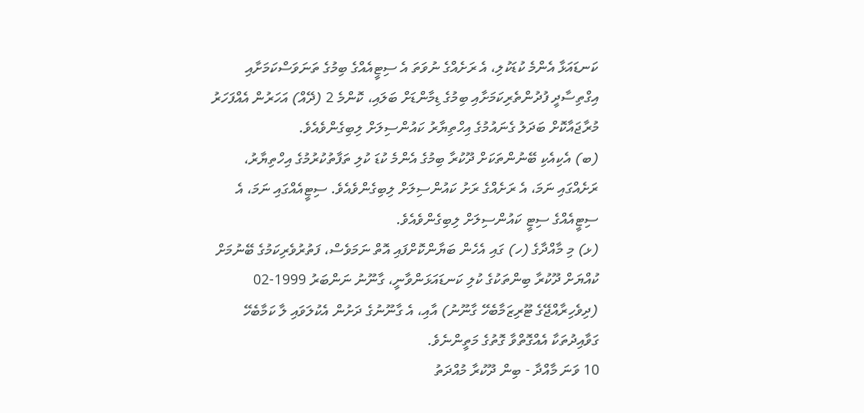ކަނޑައަޅާ އެންމެ ކުޑަކުލި، އެ ރަށެއްގެ ނުވަތަ އެ ސިޓީއެއްގެ ބިމުގެ ތަނަވަސްކަމަށާއި އިގްތިސާދީ ފުދުންތެރިކަމަށާއި ބިމުގެ ޑިމާންޑަށް ބަލައި، ކޮންމެ 2 (ދޭއް) އަހަރުން އެއްފަހަރު މުރާޖައާކޮށް ބަދަލު ގެނައުމުގެ އިހްތިޔާރު ކައުންސިލަށް ލިބިގެންވެއެވެ.
(ބ) އެކިއެކި ބޭނުންތަކަށް ދޫކުރާ ބިމުގެ އެންމެ ކުޑަ ކުލި ތަފާތުކުރުމުގެ އިހްތިޔާރު، ރަށެއްގައި ނަމަ، އެ ރަށެއްގެ ރަށު ކައުންސިލަށް ލިބިގެންވެއެވެ. ސިޓީއެއްގައި ނަމަ، އެ ސިޓީއެއްގެ ސިޓީ ކައުންސިލަށް ލިބިގެންވެއެވެ.
(ޅ) މި މާއްދާގެ (ހ) ގައި އެހެން ބަޔާންކޮށްފައި އޮތް ނަމަވެސް، ފަތުރުވެރިކަމުގެ ބޭނުމަށް ކުއްޔަށް ދޫކުރާ ބިންތަކުގެ ކުލި ކަނޑައަޅަންވާނީ، ގާނޫނު ނަންބަރު 1999-02 (ދިވެހިރާއްޖޭގެ ޓޫރިޒަމާބެހޭ ގާނޫނު) އާއި، އެ ގާނޫނުގެ ދަށުން އެކުލަވައި ލާ ކަމާބެހޭ ގަވާއިދުތަކާ އެއްގޮތްވާ ގޮތުގެ މަތީންނެވެ.
10 ވަނަ މާއްދާ - ބިން ދޫކުރާ މުއްދަތު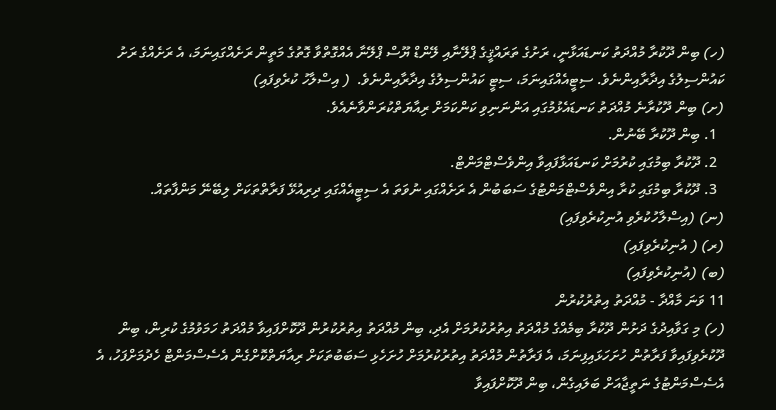(ހ) ބިން ދޫކުރާ މުއްދަތު ކަނޑައަޅާނީ، ރަށުގެ ތަރައްޤީގެ ޕްލޭނާއި ލޭންޑް ޔޫސް ޕްލޭނާ އެއްގޮތްވާ ގޮތުގެ މަތީން ރަށެއްގައިނަމަ، އެ ރަށެއްގެ ރަށު ކައުންސިލުގެ އިދާރާއިންނެވެ. ސިޓީއެއްގައިނަމަ، ސިޓީ ކައުންސިލުގެ އިދާރާއިންނެވެ.  ( އިސްލާހު ކުރެވިފައި)
(ށ) ބިން ދޫކުރާނެ މުއްދަތު ކަނޑައެޅުމުގައި އަންނަނިވި ކަންކަމަށް ރިއާޔަތްކުރަންވާނެއެވެ.
  1. ބިން ދޫކުރާ ބޭނުން.
  2. ދޫކުރާ ބިމުގައި ކުރުމަށް ކަނޑައަޅާފައިވާ އިންވެސްޓްމަންޓް.
  3. ދޫކުރާ ބިމުގައި ކުރާ އިންވެސްޓްމަންޓުގެ ސަބަބުން އެ ރަށެއްގައި ނުވަތަ އެ ސިޓީއެއްގައި ދިރިއުޅޭ ފަރާތްތަކަށް ލިބޭނޭ މަންފާތައް.
(ނ) (އިސްލާހުކުރެވި އުނިކުރެވިފައި)
(ރ) ( އުނިކުރެވިފައި)
(ބ) (އުނިކުރެވިފައި)
11 ވަނަ މާއްދާ - މުއްދަތު އިތުރުކުރުން
(ހ) މި ގަވާއިދުގެ ދަށުން ދޫކުރާ ބިމެއްގެ މުއްދަތު އިތުރުކުރުމަށް އެދި، ބިން މުއްދަތު އިތުރުކުރުން ދޫކޮށްފައިވާ މުއްދަތު ހަމަވުމުގެ ކުރިން، ބިން ދޫކުރެވިފައިވާ ފަރާތުން ހުށަހަޅައިފިނަމަ، އެ ފަރާތުން މުއްދަތު އިތުރުކުރުމަށް ހުށަހެޅި ސަބަބުތަކަށް ރިއާޔަތްކޮށްގެން އެސެސްމަންޓް ހެދުމަށްފަހު، އެ އެސެސްމަންޓުގެ ނަތީޖާއަށް ބަލައިގެން، ބިން ދޫކޮށްފައިވާ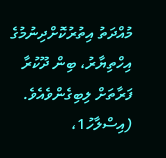މުއްދަތު އިތުރުކޮށްދިނުމުގެ އިހްތިޔާރު، ބިން ދޫކުރާ ފަރާތަށް ލިބިގެންވެއެވެ. (އިސްލާހު1،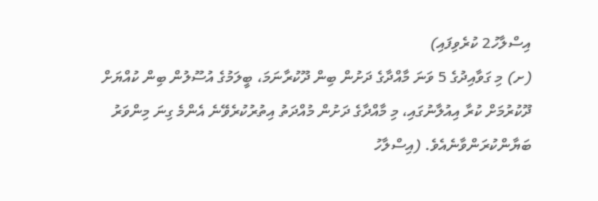އިސްލާހު2 ކުރެވިފައި)
(ށ) މި ގަވާއިދުގެ 5 ވަނަ މާއްދާގެ ދަށުން ބިން ދޫކުރާނަމަ، ބީލަމުގެ އުސޫލުން ބިން ކުއްޔަށް ދޫކުރުމަށް ކުރާ އިއުލާނުގައި، މި މާއްދާގެ ދަށުން މުއްދަތު އިތުރުކުރެވޭނެ އެންމެ ގިނަ މިންވަރު ބަޔާންކުރަންވާނެއެވެ. (އިސްލާހު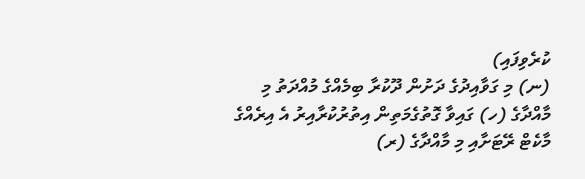ކުރެވިފައި)
(ނ) މި ގަވާއިދުގެ ދަށުން ދޫކުރާ ބިމެއްގެ މުއްދަތު މި މާއްދާގެ (ހ) ގައިވާ ގޮތުގެމަތިން އިތުރުކުރާއިރު އެ އިރެއްގެ މާކެޓް ރޭޓަށާއި މި މާއްދާގެ (ރ)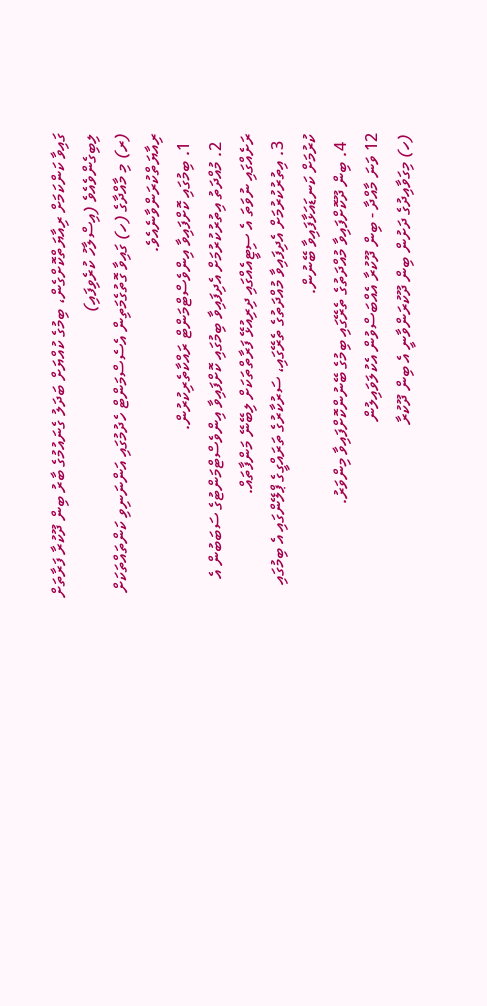ގައިވާ ކަންކަމަށް ރިއާޔަތްކޮށްގެން، ބިމުގެ ކުއްޔަށް ބަދަލު ގެނައުމުގެ ބާރު ބިން ދޫކުރާ ފަރާތަށް ލިބިގެންވެއެވެ (އިސްލާހު ކުރެވިފައި)
(ރ) މި މާއްދާގެ (ހ) ގައިވާ ގޮތުގެމަތިން އެސެސްމަންޓް ހެދުމުގައި އަންނަނިވި ކަންތައްތަކަށް ރިއާޔަތްކުރަންވާނެއެވެ.
  1. ބިމުގައި ކޮށްފައިވާ އިންވެސްޓްމަންޓް ރައްކާތެރިކުރުން.
  2. މުއްދަތު އިތުރުކުރުމަށް އެދިފައިވާ ބިމުގައި ކޮށްފައިވާ އިންވެސްޓްމަންޓުގެ ސަބަބުން އެ ރަށެއްގައި ނުވަތަ އެ ސިޓީއެއްގައި ދިރިއުޅޭ ފަރާތްތަކަށް ލިބޭނޭ މަންފާތައް.
  3. އިތުރުކުރުމަށް އެދިފައިވާ މުއްދަތުގެ ތެރޭގައި، ސަރުކާރުގެ ތަރައްގީގެ ޕްލޭންގައި އެ ބިމުގައި ކުރުމަށް ކަނޑައަޅާފައިވާ ބޭނުން.
  4. ބިން ދޫކޮށްފައިވާ މުއްދަތުގެ ތެރޭގައި ބިމުގެ ބޭނުންކޮށްފައިވާ މިންވަރު.
12 ވަނަ މާއްދާ - ބިން ދޫކުރާ އެއްބަސްވުން އެކުލަވައިލުން
(ހ) މިގަވާއިދުގެ ދަށުން ބިން ދޫކުރަންވާނީ އެ ބިން ދޫކުރާ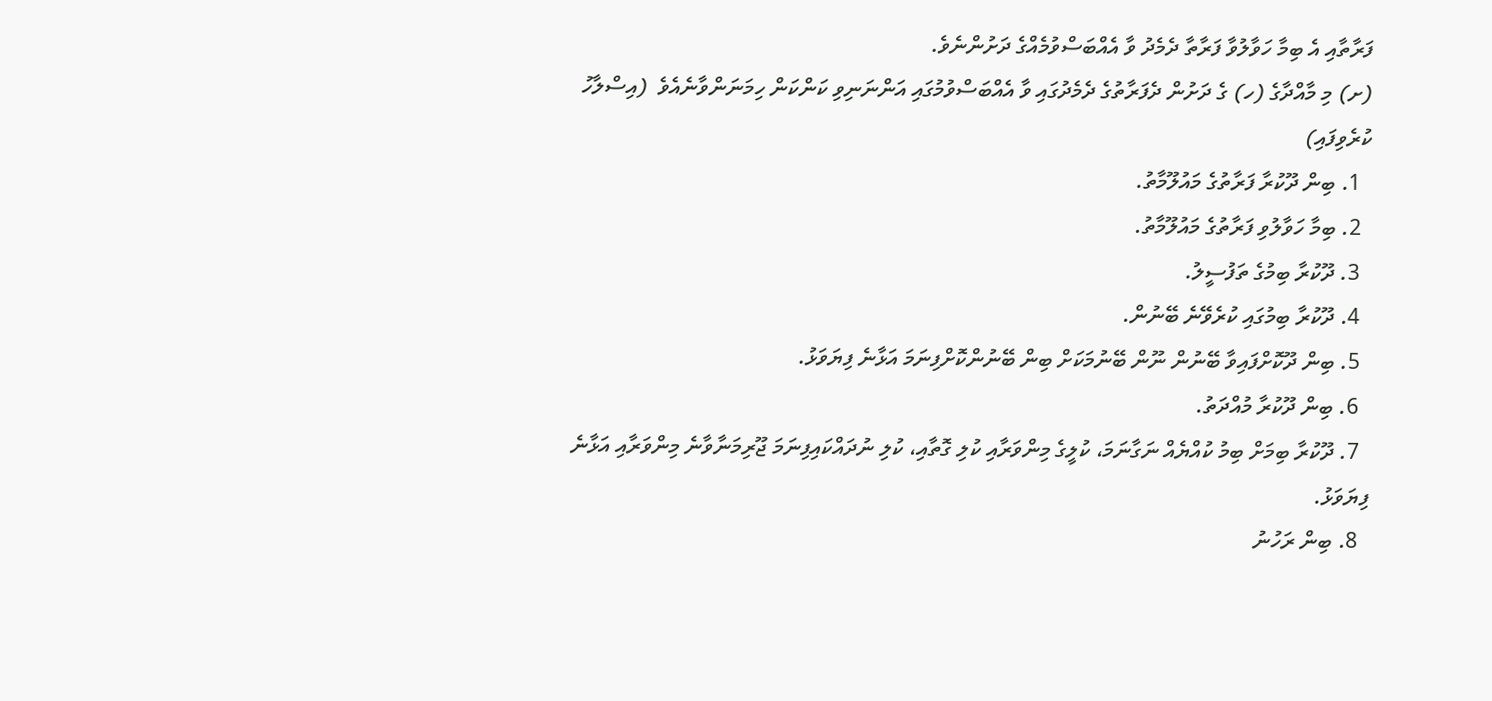ފަރާތާއި އެ ބިމާ ހަވާލުވާ ފަރާތާ ދެމެދު ވާ އެއްބަސްވުމެއްގެ ދަށުންނެވެ.
(ށ) މި މާއްދާގެ (ހ) ގެ ދަށުން ދެފަރާތުގެ ދެމެދުގައި ވާ އެއްބަސްވުމުގައި އަންނަނިވި ކަންކަން ހިމަނަންވާނެއެވެ  (އިސްލާހު ކުރެވިފައި)
  1. ބިން ދޫކުރާ ފަރާތުގެ މައުލޫމާތު.
  2. ބިމާ ހަވާލުވި ފަރާތުގެ މައުލޫމާތު.
  3. ދޫކުރާ ބިމުގެ ތަފުސީލު.
  4. ދޫކުރާ ބިމުގައި ކުރެވޭނެ ބޭނުން.
  5. ބިން ދޫކޮށްފައިވާ ބޭނުން ނޫން ބޭނުމަކަށް ބިން ބޭނުންކޮށްފިނަމަ އަޅާނެ ފިޔަވަޅު.
  6. ބިން ދޫކުރާ މުއްދަތު.
  7. ދޫކުރާ ބިމަށް ބިމު ކުއްޔެއް ނަގާނަމަ، ކުލީގެ މިންވަރާއި ކުލި ގޮތާއި، ކުލި ނުދައްކައިފިނަމަ ޖޫރިމަނާވާނެ މިންވަރާއި އަޅާނެ ފިޔަވަޅު.
  8. ބިން ރަހުނު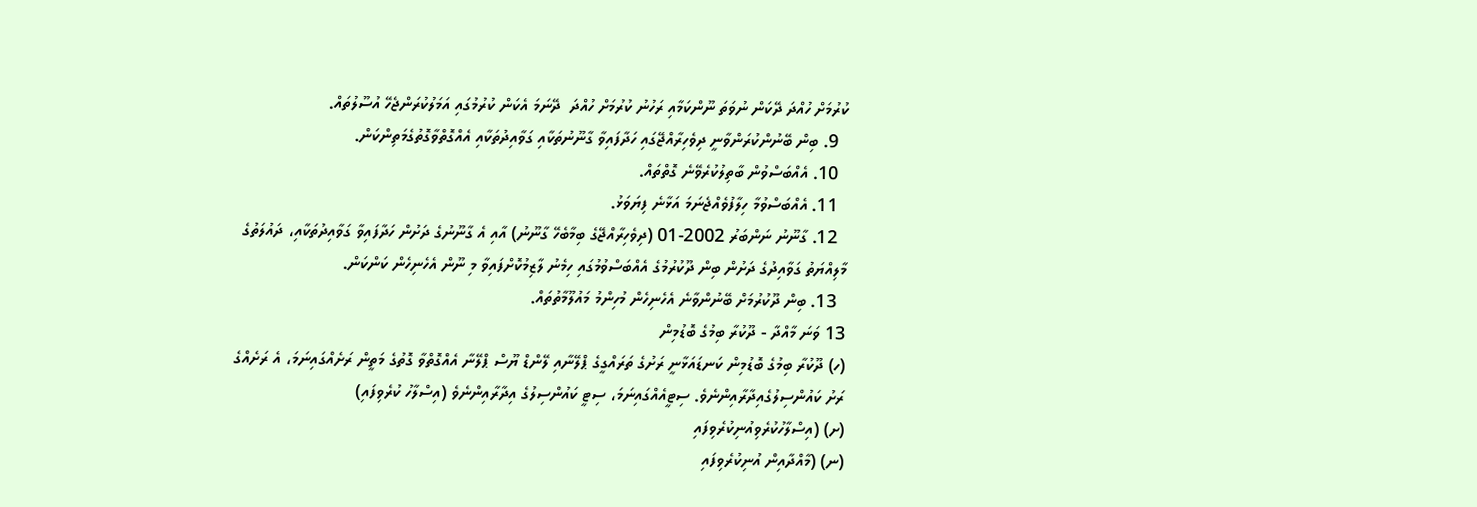ކުރުމަށް ހުއްދަ ދޭކަން ނުވަތަ ނޫންކަމާއި ރަހުނު ކުރުމަށް ހުއްދަ  ދޭނަމަ އެކަން ކުރުމުގައި އަމަލުކުރަންޖެހޭ އުސޫލުތައް.
  9. ބިން ބޭނުންކުރަންވާނީ ދިވެހިރާއްޖޭގައި ހަދާފައިވާ ގާނޫނުތަކާއި ގަވާއިދުތަކާއި އެއްގޮތްވާގޮތުގެމަތިންކަން.
  10. އެއްބަސްވުން ބާތިލުކުރެވޭނެ ގޮތްތައް.
  11. އެއްބަސްވުމާ ހިލާފުވެއްޖެނަމަ އަޅާނެ ފިޔަވަޅު.
  12. ގާނޫނު ނަންބަރު 2002-01 (ދިވެހިރާއްޖޭގެ ބިމާބެހޭ ގާނޫނު) އާއި އެ ގާނޫނުގެ ދަށުން ހަދާފައިވާ ގަވާއިދުތަކާއި، ދައުލަތުގެ މާލިއްޔަތު ގަވާއިދުގެ ދަށުން ބިން ދޫކުރުމުގެ އެއްބަސްވުމުގައި ހިމެނު ލާޒިމުކޮށްފައިވާ މި ނޫން އެހެނިހެން ކަންކަން.
  13. ބިން ދޫކުރުމަށް ބޭނުންވާނެ އެހެނިހެން މުހިންމު މައުލޫމާތުތައް.
13 ވަނަ މާއްދާ - ދޫކުރާ ބިމުގެ ބޮޑުމިން
(ހ) ދޫކުރާ ބިމުގެ ބޮޑުމިން ކަނޑައަޅާނީ ރަށުގެ ތަރައްގީގެ ޕްލޭނާއި ލޭންޑް ޔޫސް ޕްލޭނާ އެއްގޮތްވާ ގޮތުގެ މަތީން ރަށެއްގައިނަމަ، އެ ރަށެއްގެ ރަށު ކައުންސިލުގެއިދާރާއިންނެވެ. ސިޓީއެއްގައިނަމަ، ސިޓީ ކައުންސިލުގެ އިދާރާއިންނެވެ (އިސްލާހު ކުރެވިފައި)
(ށ) (އިސްލާހުކުރެވިއުނިކުރެވިފައި
(ނ) (މާއްދާއިން އުނިކުރެވިފައި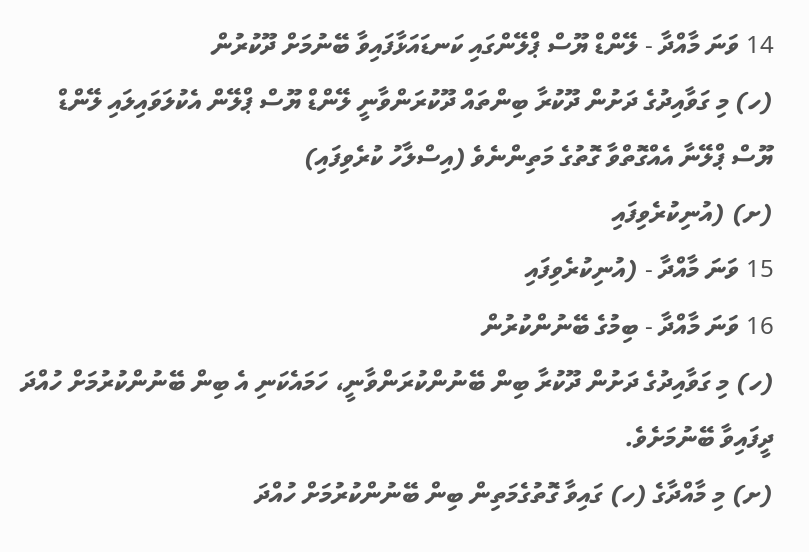14 ވަނަ މާއްދާ - ލޭންޑް ޔޫސް ޕްލޭންގައި ކަނޑައަޅާފައިވާ ބޭނުމަށް ދޫކުރުން
(ހ) މި ގަވާއިދުގެ ދަށުން ދޫކުރާ ބިންތައް ދޫކުރަންވާނީ ލޭންޑް ޔޫސް ޕްލޭން އެކުލަވައިލައި ލޭންޑް ޔޫސް ޕްލޭނާ އެއްގޮތްވާ ގޮތުގެ މަތިންނެވެ (އިސްލާހު ކުރެވިފައި)
(ށ) (އުނިކުރެވިފައި
15 ވަނަ މާއްދާ - (އުނިކުރެވިފައި
16 ވަނަ މާއްދާ - ބިމުގެ ބޭނުންކުރުން
(ހ) މި ގަވާއިދުގެ ދަށުން ދޫކުރާ ބިން ބޭނުންކުރަންވާނީ، ހަމައެކަނި އެ ބިން ބޭނުންކުރުމަށް ހުއްދަ ދީފައިވާ ބޭނުމަށެވެ.
(ށ) މި މާއްދާގެ (ހ) ގައިވާ ގޮތުގެމަތިން ބިން ބޭނުންކުރުމަށް ހުއްދަ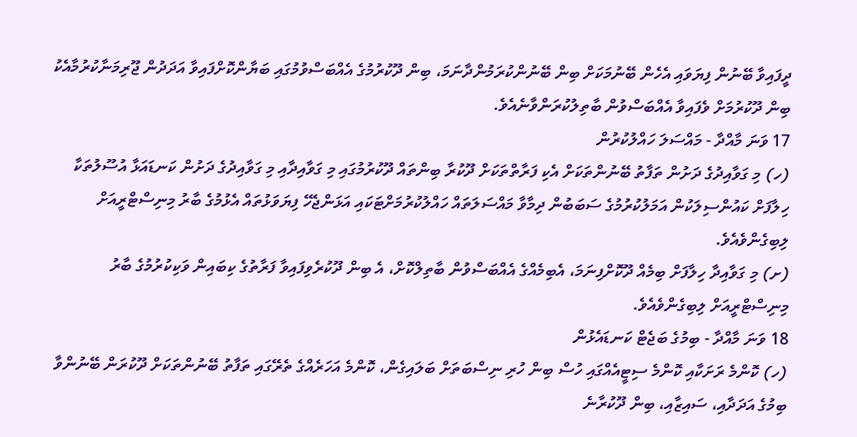ދީފައިވާ ބޭނުން ފިޔަވައި އެހެން ބޭނުމަކަށް ބިން ބޭނުންކުރަމުންދާނަމަ، ބިން ދޫކުރުމުގެ އެއްބަސްވުމުގައި ބަޔާންކޮށްފައިވާ އަދަދުން ޖޫރިމަނާކުރުމާއެކު ބިން ދޫކުރުމަށް ވެފައިވާ އެއްބަސްވުން ބާތިލުކުރަންވާނެއެވެ.
17 ވަނަ މާއްދާ - މައްސަލަ ހައްލުކުރުން
(ހ) މި ގަވާއިދުގެ ދަށުން ތަފާތު ބޭނުންތަކަށް އެކި ފަރާތްތަކަށް ދޫކުރާ ބިންތައް ދޫކުރުމުގައި މި ގަވާއިދާއި މި ގަވާއިދުގެ ދަށުން ކަނޑައަޅާ އުސޫލުތަކާ ހިލާފަށް ކައުންސިލަކުން އަމަލުކުރުމުގެ ސަބަބުން ދިމާވާ މައްސަލަތައް ހައްލުކުރުމަށްޓަކައި އަޅަންޖެހޭ ފިޔަވަޅުތައް އެޅުމުގެ ބާރު މިނިސްޓްރީއަށް ލިބިގެންވެއެވެ.
(ށ) މި ގަވާއިދާ ހިލާފަށް ބިމެއް ދޫކޮށްފިނަމަ، އެބިމެއްގެ އެއްބަސްވުން ބާތިލްކޮށް، އެ ބިން ދޫކުރެވިފައިވާ ފަރާތުގެ ކިބައިން ވަކިކުރުމުގެ ބާރު މިނިސްޓްރީއަށް ލިބިގެންވެއެވެ.
18 ވަނަ މާއްދާ - ބިމުގެ ބަޖެޓް ކަނޑައެޅުން
(ހ) ކޮންމެ ރަށަކާއި ކޮންމެ ސިޓީއެއްގައި ހުސް ބިން ހުރި ނިސްބަތަށް ބަލައިގެން، ކޮންމެ އަހަރެއްގެ ތެރޭގައި ތަފާތު ބޭނުންތަކަށް ދޫކުރަން ބޭނުންވާ ބިމުގެ އަދަދާއި، ސައިޒާއި، ބިން ދޫކުރާނެ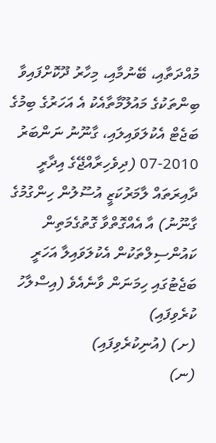މުއްދަތާއި، ބޭނުމާއި، މިހާރު ދޫކޮށްފައިވާ ބިންތަކުގެ މައުލޫމާތާއެކު އެ އަހަރުގެ ބިމުގެ ބަޖެޓް އެކުލަވައިލައި، ގާނޫނު ނަންބަރު 2010-07 (ދިވެހިރާއްޖޭގެ އިދާރީ ދާއިރަތައް ލާމަރުކަޒީ އުސޫލުން ހިންގުމުގެ ގާނޫނު) އާ އެއްގޮތްވާ ގޮތުގެމަތިން ކައުންސިލްތަކުން އެކުލަވައިލާ އަހަރީ ބަޖެޓުގައި ހިމަނަން ވާނެއެވެ (އިސްލާހު ކުރެވިފައި)
(ށ) (އުނިކުރެވިފައި)
(ނ)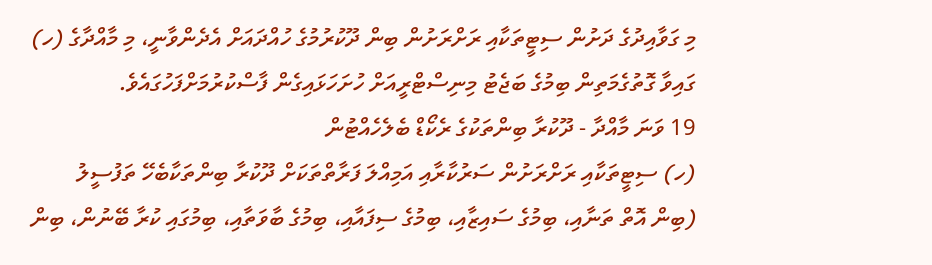މި ގަވާއިދުގެ ދަށުން ސިޓީތަކާއި ރަށްރަށުން ބިން ދޫކުރުމުގެ ހުއްދައަށް އެދެންވާނީ، މި މާއްދާގެ (ހ) ގައިވާ ގޮތުގެމަތިން ބިމުގެ ބަޖެޓު މިނިސްޓްރީއަށް ހުށަހަޅައިގެން ފާސްކުރުމަށްފަހުގައެވެ.
19 ވަނަ މާއްދާ - ދޫކުރާ ބިންތަކުގެ ރެކޯޑް ބެލެހެއްޓުން
(ހ) ސިޓީތަކާއި ރަށްރަށުން ސަރުކާރާއި އަމިއްލަ ފަރާތްތަކަށް ދޫކުރާ ބިންތަކާބެހޭ ތަފުސީލު (ބިން އޮތް ތަނާއި، ބިމުގެ ސައިޒާއި، ބިމުގެ ސިފައާއި، ބިމުގެ ބާވަތާއި، ބިމުގައި ކުރާ ބޭނުން، ބިން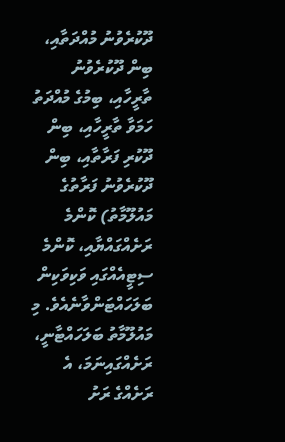ދޫކުރެވުނު މުއްދަތާއި، ބިން ދޫކުރެވުނު ތާރީހާއި، ބިމުގެ މުއްދަތު ހަމަވާ ތާރީހާއި، ބިން ދޫކުރި ފަރާތާއި، ބިން ދޫކުރެވުނު ފަރާތުގެ މައުލޫމާތު) ކޮންމެ ރަށެއްގައްޔާއި، ކޮންމެ ސިޓީއެއްގައި ވަކިވަކިން ބަލަހައްޓަންވާނެއެވެ. މި މައުލޫމާތު ބަލަހައްޓާނީ، ރަށެއްގައިނަމަ، އެ ރަށެއްގެ ރަށު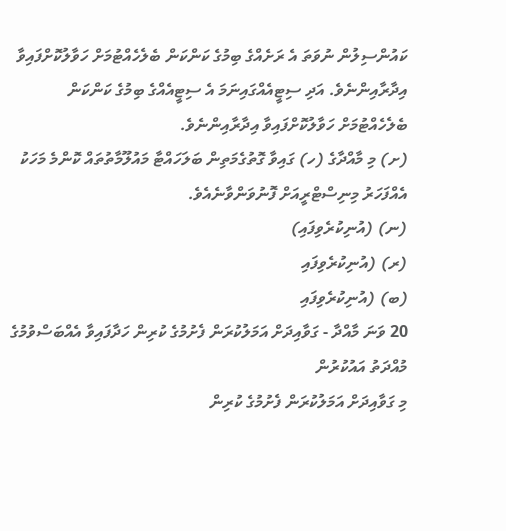ކައުންސިލުން ނުވަތަ އެ ރަށެއްގެ ބިމުގެ ކަންކަން ބެލެހެއްޓުމަށް ހަވާލުކޮށްފައިވާ އިދާރާއިންނެވެ. އަދި ސިޓީއެއްގައިނަމަ އެ ސިޓީއެއްގެ ބިމުގެ ކަންކަން ބެލެހެއްޓުމަށް ހަވާލުކޮށްފައިވާ އިދާރާއިންނެވެ.
(ށ) މި މާއްދާގެ (ހ) ގައިވާ ގޮތުގެމަތިން ބަލަހައްޓާ މައުލޫމާތުތައް ކޮންމެ މަހަކު އެއްފަހަރު މިނިސްޓްރީއަށް ފޮނުވަންވާނެއެވެ.
(ނ) (އުނިކުރެވިފައި)
(ރ) (އުނިކުރެވިފައި
(ބ) (އުނިކުރެވިފައި
20 ވަނަ މާއްދާ - ގަވާއިދަށް އަމަލުކުރަން ފެށުމުގެ ކުރިން ހަދާފައިވާ އެއްބަސްވުމުގެ މުއްދަތު އައުކުރުން
މި ގަވާއިދަށް އަމަލުކުރަން ފެށުމުގެ ކުރިން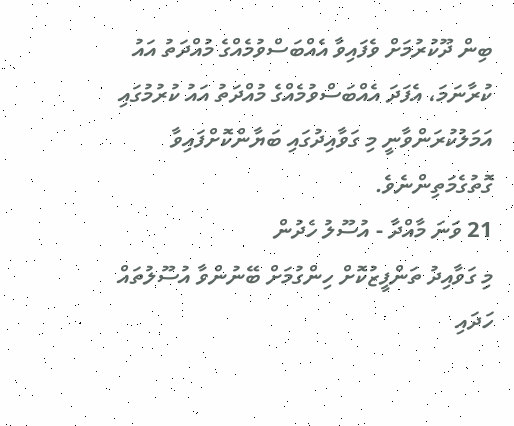ބިން ދޫކުރުމަށް ވެފައިވާ އެއްބަސްވުމެއްގެ މުއްދަތު އައު ކުރާނަމަ، އެފަދަ އެއްބަސްވުމެއްގެ މުއްދަތު އައު ކުރުމުގައި އަމަލުކުރަންވާނީ މި ގަވާއިދުގައި ބަޔާންކޮށްފައިވާ ގޮތުގެމަތިންނެވެ.
21 ވަނަ މާއްދާ - އުސޫލު ހެދުން
މި ގަވާއިދު ތަންފީޒުކޮށް ހިންގުމަށް ބޭނުންވާ އުސޫލުތައް ހަދައި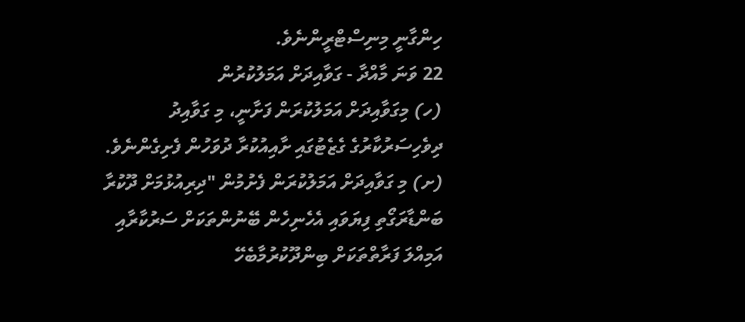ހިންގާނީ މިނިސްޓްރީންނެވެ.
22 ވަނަ މާއްދާ - ގަވާއިދަށް އަމަލުކުރުން
(ހ) މިގަވާއިދަށް އަމަލުކުރަން ފަށާނީ، މި ގަވާއިދު ދިވެހިސަރުކާރުގެ ގެޒެޓުގައި ށާއިއުކުރާ ދުވަހުން ފެށިގެންނެވެ.
(ށ) މި ގަވާއިދަށް އަމަލުކުރަން ފެށުމުން "ދިރިއުޅުމަށް ދޫކުރާ ބަންޑާރަގޯތި ފިޔަވައި އެހެނިހެން ބޭނުންތަކަށް ސަރުކާރާއި އަމިއްލަ ފަރާތްތަކަށް ބިންދޫކުރުމާބެހޭ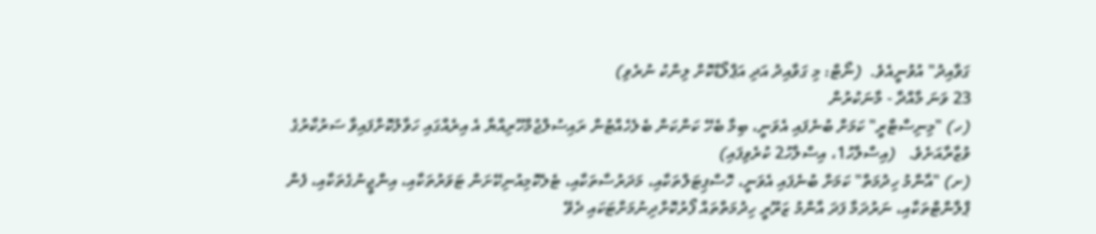ގަވާއިދު" އުވުނީއެވެ.  (ނޯޓް: މި ގަވާއިދު އަދި އަޕްލޯޑްކޮށް ލިންކު ނުރެވި)
23 ވަނަ މާއްދާ - މާނަކުރުން
(ހ) "މިނިސްޓްރީ" ކަމަށް ބުނެފައި އެވަނީ، ބިމާ ބެހޭ ކަންކަން ބެލެހެއްޓުން ރައިސުލްޖުމްހޫރިއްޔާ އެ އިރެއްގައި ހަވާލުކޮށްފައިވާ ސަރުކާރުގެ ވުޒާރާއަށެވެ.   (އިސްލާހު1، އިސްލާހު2 ކުރެވިފައި)
(ށ) "އާންމު ހިދުމަތް" ކަމަށް ބުނެފައި އެވަނީ، ހޮސްޕިޓަލްތަކާއި، މަދަރުސާތަކާއި، ޓެލެކޮމިއުނިކޭށަން ޓަވަރުތަކާއި، އިންޖީނުގެތަކާއި، ފެން ޕްލާންޓްތަކާއި، ނަރުދަމާ ފަދަ އާންމު ޒަރޫރީ ހިދުމަތްތައް ފޯރުކޮށްދިނުމަށްޓަކައި ދެވޭ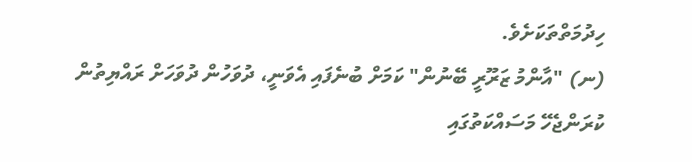ހިދުމަތްތަކަށެވެ.
(ނ) "އާންމު ޒަރޫރީ ބޭނުން" ކަމަށް ބުނެފައި އެވަނީ، ދުވަހުން ދުވަހަށް ރައްޔިތުން ކުރަންޖެހޭ މަސައްކަތުގައި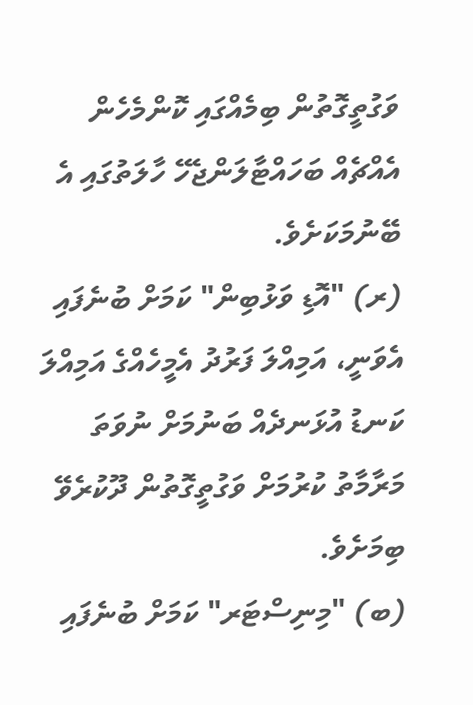ވަގުތީގޮތުން ބިމެއްގައި ކޮންމެހެން އެއްޗެއް ބަހައްޓާލަންޖެހޭ ހާލަތުގައި އެ ބޭނުމަކަށެވެ.
(ރ) "އޮޑި ވަޅުބިން" ކަމަށް ބުނެފައި އެވަނީ، އަމިއްލަ ފަރުދު އެމީހެއްގެ އަމިއްލަ ކަނޑު އުޅަނދެއް ބަނުމަށް ނުވަތަ މަރާމާތު ކުރުމަށް ވަގުތީގޮތުން ދޫކުރެވޭ ބިމަށެވެ.
(ބ) "މިނިސްޓަރ" ކަމަށް ބުނެފައި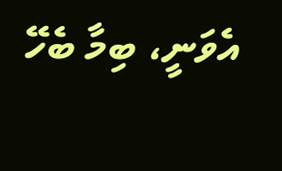އެވަނީ، ބިމާ ބެހޭ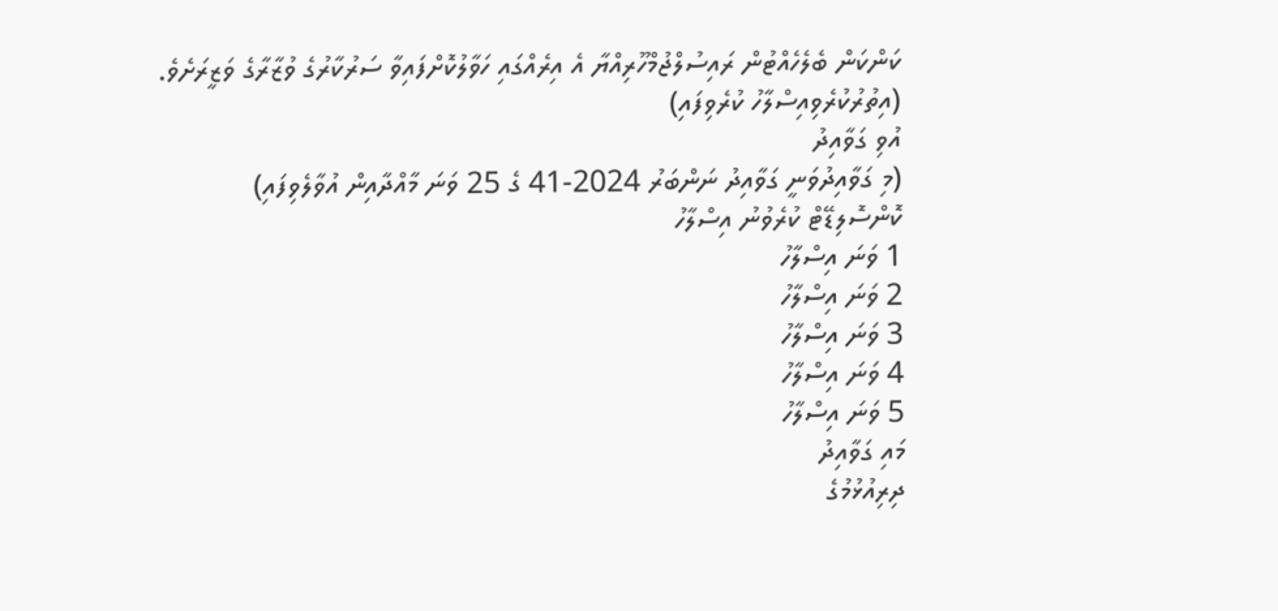ކަންކަން ބެލެހެއްޓުން ރައިސުލްޖުމްހޫރިއްޔާ އެ އިރެއްގައި ހަވާލުކޮށްފައިވާ ސަރުކާރުގެ ވުޒާރާގެ ވަޒީރަށެވެ. (އިތުރުކުރެވިއިސްލާހު ކުރެވިފައި)
އުވި ގަވާއިދު
(މި ގަވާއިދުވަނީ ގަވާއިދު ނަންބަރު 2024-41 ގެ 25 ވަނަ މާއްދާއިން އުވާލެވިފައި)
ކޮންސޮލިޑޭޓް ކުރެވުނު އިސްލާހު
1 ވަނަ އިސްލާހު
2 ވަނަ އިސްލާހު
3 ވަނަ އިސްލާހު
4 ވަނަ އިސްލާހު
5 ވަނަ އިސްލާހު
މައި ގަވާއިދު
ދިރިއުޅުމުގެ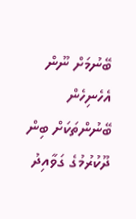ބޭނުމަށް ނޫން އެހެނިހެން ބޭނުންތަކަށް ބިން ދޫކުރުމުގެ ގަވާއިދު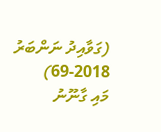(ގަވާއިދު ނަންބަރު 2018-69)
މައި ގާނޫނު